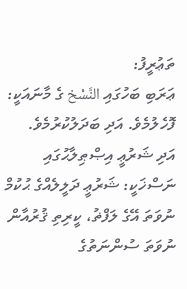ތަޢުރީފު:
ޢަރަބި ބަހުގައި النَّسْخ ގެ މާނައަކީ: ފޮހެލުމެވެ. އަދި ބަދަލުކުރުމެވެ.
އަދި ޝަރުޢީ އިޞްޠިލާޙުގައި ނަސްޚަކީ: ޝަރުޢީ ދަލީލެއްގެ ޙުކުމް ނުވަތަ އޭގެ ލަފްޡު، ކީރިތި ޤުރުއާން ނުވަތަ ސުންނަތުގެ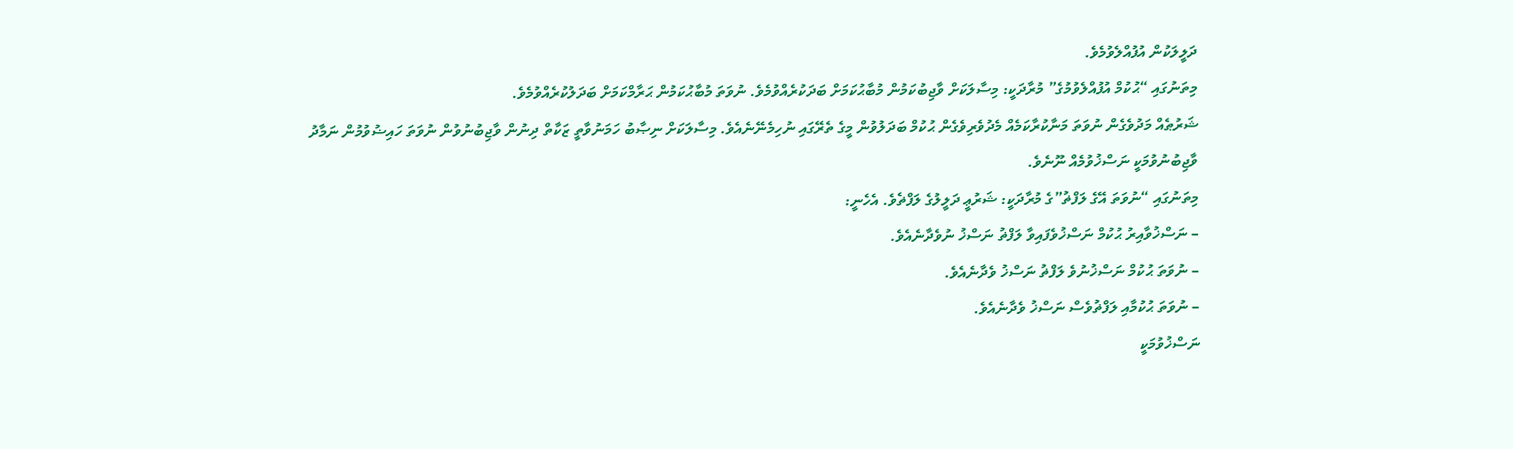ދަލީލަކުން އުފުއްލެވުމެވެ.
މިތަނުގައި “ޙުކުމް އުފުއްލެވުމުގެ” މުރާދަކީ: މިސާލަކަށް ވާޖިބުކަމުން މުބާޙުކަމަށް ބަދަކުރެއްވުމެވެ. ނުވަތަ މުބާޙުކަމުން ޙަރާމްކަމަށް ބަދަލުކުރެއްވުމެވެ.
ޝަރުޠެއް މަދުވެގެން ނުވަތަ މަނާކުރާކަމެއް މެދުވެރިވެގެން ޙުކުމް ބަދަލުވުން މީގެ ތެރޭގައި ނުހިމެނޭނެއެވެ. މިސާލަކަށް ނިޞާބު ހަމަނުވާތީ ޒަކާތް ދިނުން ވާޖިބުނުވުން ނުވަތަ ހައިޟުވުމުން ނަމާދު ވާޖިބުނުވުމަކީ ނަސްޚުވުމެއް ނޫނެވެ.
މިތަނުގައި “ނުވަތަ އޭގެ ލަފްޡު”ގެ މުރާދަކީ: ޝަރުޢީ ދަލީލުގެ ލަފްޡެވެ. އެހެނީ:
– ނަސްޚުވާއިރު ޙުކުމް ނަސްޚުވެފައިވާ ލަފްޡު ނަސްޚު ނުވެދާނެއެވެ.
– ނުވަތަ ޙުކުމް ނަސްޚުނުވެ ލަފްޡު ނަސްޚު ވެދާނެއެވެ.
– ނުވަތަ ޙުކުމާއި ލަފްޡުވެސް ނަސްޚު ވެދާނެއެވެ.
ނަސްޚުވުމަކީ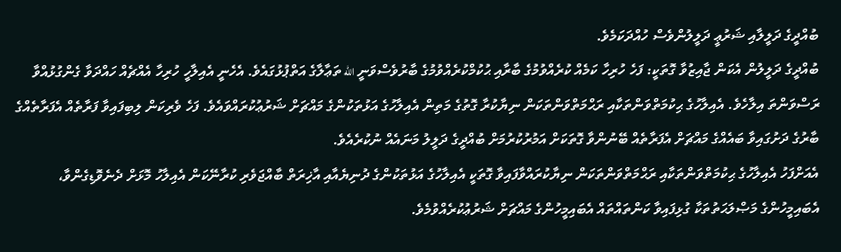ބުއްދީގެ ދަލީލާއި ޝަރުޢީ ދަލީލުންވެސް ހުއްދަކަމެވެ.
ބުއްދީގެ ދަލީލުން އެކަން ޖާއިޒުވާ ގޮތަކީ: ފަހެ ހުރިހާ ކަމެއް ކުރެއްވުމުގެ ބާރާއި ޙުކުމްކުރެއްވުމުގެ ބާރުވެސްވަނީ الله ތަޢާލާގެ އަތްޕުޅުގައެވެ. އެހެނީ އެއިލާހީ ހުރިހާ އެއްޗެއް ހައްދަވާ ގެންގުޅުއްވާ ރަސްވަންތަ އިލާހެވެ. އެއިލާހުގެ ޙިކުމަތްވަންތަކާއި ރަޙްމަތްވަންތަކަން ނިޔާކުރާ ގޮތުގެ މަތިން އެއިލާހުގެ އަޅުތަކުންގެ މައްޗަށް ޝަރުޢުކުރައްވައެވެ. ފަހެ ވެރިކަން ލިބިފައިވާ ފަރާތެއް އެފަރާތެއްގެ ބާރުގެ ދަށުގައިވާ ބައެއްގެ މައްޗަށް އެފަރާތެއް ބޭނުންވާ ގޮތަކަށް އަމުރުކުރުމަށް ބުއްދީގެ ދަލީލު މަނައެއް ނުކުރެއެވެ.
އެއަށްފަހު އެއިލާހުގެ ޙިކުމަތްވަންތަކާއި ރަޙްމަތްވަންތަކަން ނިޔާކުރައްވާފައިވާ ގޮތަކީ އެއިލާހުގެ އަޅުތަކުންގެ ދުނިޔެއާއި އާޚިރަތް ބާއްޖަވެރި ކުރާނޭކަން އެއިލާހު މޮޅަށް ދެނެވޮޑިގެންވާ، އެބައިމީހުންގެ މަޞްލަޙަތުތަކާ ގުޅިފައިވާ ކަންތައްތައް އެބައިމީހުންގެ މައްޗަށް ޝަރުޢުކުރެއްވުމެވެ.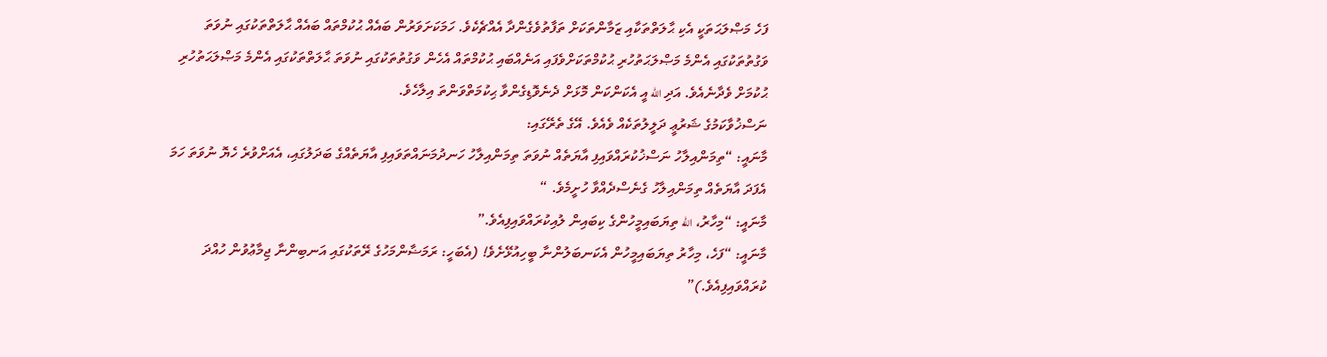ފަހެ މަޞްލަޙަތަކީ އެކި ޙާލަތްތަކާއި ޒަމާންތަކަށް ތަފާތުވެގެންދާ އެއްޗެކެވެ. ހަމަކަށަވަރުން ބައެއް ޙުކުމްތައް ބައެއް ޙާލަތްތަކުގައި ނުވަތަ ވަގުތުތަކުގައި އެންމެ މަޞްލަޙަތުހުރި ޙުކުމްތަކަށްވެފައި އަނެއްބައި ޙުކުމްތައް އެހެން ވަގުތުތަކުގައި ނުވަތަ ޙާލަތްތަކުގައި އެންމެ މަޞްލަޙަތުހުރި ޙުކުމަށް ވެދާނެއެވެ. އަދި الله އީ އެކަންކަން މޮޅަށް ދެނެވޮޑިގެންވާ ޙިކުމަތްވަންތަ އިލާހެވެ.
ނަސްޚުވާކަމުގެ ޝަރުޢީ ދަލީލުތަކެއް ވެއެވެ. އޭގެ ތެރޭގައި:
މާނައީ: “ތިމަންއިލާހު ނަސްޚުކުރައްވައިފި އާޔަތެއް ނުވަތަ ތިމަންއިލާހު ހަނދުމަނައްތަވައިފި އާޔަތެއްގެ ބަދަލުގައި، އެއަށްވުރެ ހެޔޮ ނުވަތަ ހަމަ އެފަދަ އާޔަތެއް ތިމަންއިލާހު ގެނެސްދެއްވާ ހުށީމެވެ. “
މާނައީ: “މިހާރު، الله ތިޔަބައިމީހުންގެ ކިބައިން ލުއިކުރައްވައިފިއެވެ.”
މާނައީ: “ފަހެ، މިހާރު ތިޔަބައިމީހުން އެކަނބަލުންނާ ބީހިއުޅޭށެވެ! (އެބަހީ: ރަމަޟާންމަހުގެ ރޭތަކުގައި އަނބިންނާ ޖިމާޢުވުން ހުއްދަ ކުރައްވައިފިއެވެ.)”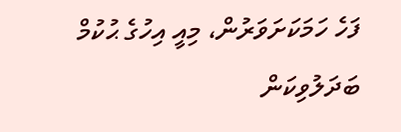ފަހެ ހަމަކަށަވަރުން، މިއީ އިހުގެ ޙުކުމް ބަދަލުވިކަން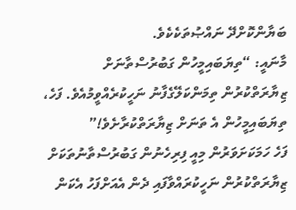ބަޔާންކޮށްދޭ ނައްޞުތަކެކެވެ.
މާނައީ: “ތިޔަބައިމީހުން ގަބުރުސްތާނަށް ޒިޔާރަތްކުރުން ތިމަންކަލޭގެފާނު ނަހީކުރެއްވީމުއެވެ. ފަހެ، ތިޔަބައިމީހުން އެ ތަނަށް ޒިޔާރަތްކުރާށެވެ!”
ފަހެ ހަމަކަށަވަރުން މިއީ ފިރިހެނުން ގަބުރުސްތާނުތަކަށް ޒިޔާރަތްކުރުން ނަހީކުރައްވާފައި ދެން އެއަށްފަހު އެކަން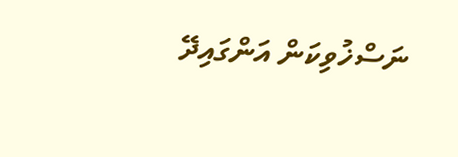ނަސްޚުވިކަން އަންގައިދޭ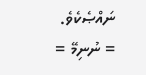ނައްޞެކެވެ.
= ނުނިމޭ =